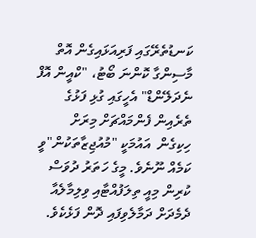ކަނޑުތެރޭގައި ފަރިއަޅައިގެން އޮތް މާސިންގާ ކޮންނަ ބޯޓު، "ކްއީން އޮފް ނެދަލޭންޑް" އެހީގައި ގުޅި ފަޅުގެ ތެރެއިން ފެންމައްޗަށް މިރަށް ހިކިގެން  އައުމަކީ "މުއުޖިޒާތަކުން"ވީ ކަމެއް ނޫނެވެ. މީގެ ހަތަރު ދުވަސް ކުރިން މިއީ ތިލަފުއްޓާއި ވިލިމާލެއާ ދެމެދަށް ދަމާލެވިފައި ދޮން ފަޅެކެވެ.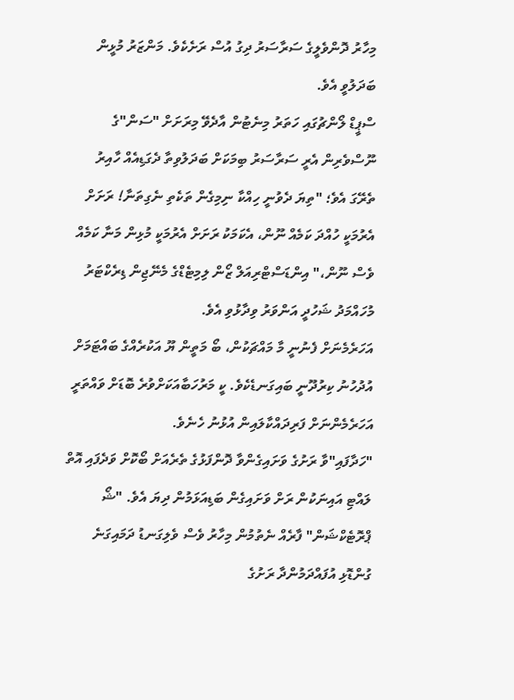މިހާރު ދޮންވެލީގެ ސަރާސަރު ދިގު އުސް ރަށެކެވެ. މަންޒަރު މުޅީން ބަދަލުވީ އެވެ.
ސްޕީޑް ލޯންޗުގައި ހަތަރު މިނެޓުން އާދެވޭ މިރަށަށް "ސަން"ގެ ނޫސްވެރިން އެރީ ސަރާސަރު ބިމަކަށް ބަދަލުވިތާ ދެގަޑިއެއް ހާއިރު ތެރޭގަ އެވެ؛ "ތިޔަ ދެވުނީ ހިއްކާ ނިމިގެން ތަކެތި ނެގިތަނާ! ރަށަށް އެރުމަކީ ހުއްދަ ކަމެއް ނޫން، އެކަމަކު ރަށަށް އެރުމަކީ މުޅިން މަނާ ކަމެއް ވެސް ނޫން،" އިންޑަސްޓްރިއަލް ޒޯން ލިމިޓެޑްގެ މެނޭޖިން ޑިރެކްޓަރު މުހައްމަދު ޝަހުދީ އަންވަރު ވިދާޅުވި އެވެ.
އަހަރެމެނަށް ފެނުނީ މާ މައްޗަކުން، ބޯ މަތީން ޔޫ އަކުރެއްގެ ބައްޓަމަށް އުދުހުނު ކިރުދޫނީ ބައިގަނޑެކެވެ. ކީ މަރުހަބާއަކަށްވުރެ ބޮޑަށް ވައްތަރީ އަހަރެމެންނަށް ފަރިދައްކާލައިން އުޅުނު ހެނެވެ.
"ހަދާފައި"ވާ ރަށުގެ ވަށައިގެންވާ ދޮންފަޅުގެ ތެރެއަށް ބޯކޮށް ވަދެފައި އޮތް ލައްޓި އައިނަކުން ރަށް ވަށައިގެން ބަޑިއަޅަމުން ދިޔަ އެވެ. "ޝޯ ޕްރޮޓެކްޝަން" ފާރެއް ނެތުމުން މިހާރު ވެސް ވެލިގަނޑު ދަމައިގަނެ ގުންޑޮޅި އުފައްދަމުންދާ ރަށުގެ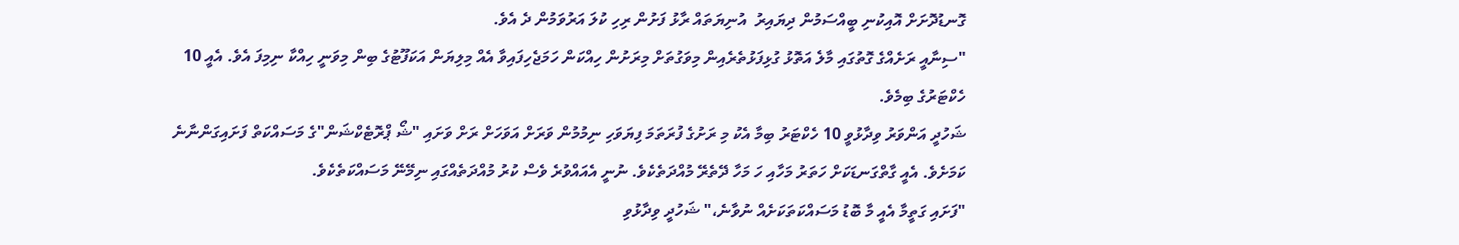ގޮނޑުދޮށަށް އޮއިކުނި ބީއްސަމުން ދިޔައިރު  އުނިޔަތައް ރާޅު ފަށުން ރިހި ކުލަ އަރުވަމުން ދެ އެވެ.
"ސިނާއީ ރަށެއްގެ ގޮތުގައި މާލެ އަތޮޅު ގުޅިފަޅުތެރެއިން މިވަގުތަށް މިރަށުން ހިއްކަން ހަމަޖެހިފައިވާ އެއް މިލިޔަން އަކަފޫޓުގެ ބިން މިވަނީ ހިއްކާ ނިމިފަ އެވެ. އެއީ 10 ހެކްޓަރުގެ ބިމެވެ.
ޝަހުދީ އަންވަރު ވިދާޅުވީ 10 ހެކްޓަރު ބިމާ އެކު މި ރަށުގެ ފުރަތަމަ ފިޔަވަހި ނިމުމުން ވަރަށް އަވަހަށް ރަށް ވަށައި "ޝޯ ޕްރޮޓެކްޝަން"ގެ މަސައްކަތް ފަށައިގަންނާނެ ކަމަށެވެ. އެއީ ގާތްގަނޑަކަށް ހަތަރު މަހާއި ހަ މަހާ ދޭތެރޭ މުއްދަތެކެވެ. ނުނީ އެއައްވުރެ ވެސް ކުރު މުއްދަތެއްގައި ނިމޭނޭ މަސައްކަތެކެވެ.
"ފަށައި ގަތީމާ އެއީ މާ ބޮޑު މަސައްކަތަކަށެއް ނުވާނެ،" ޝަހުދީ ވިދާޅުވި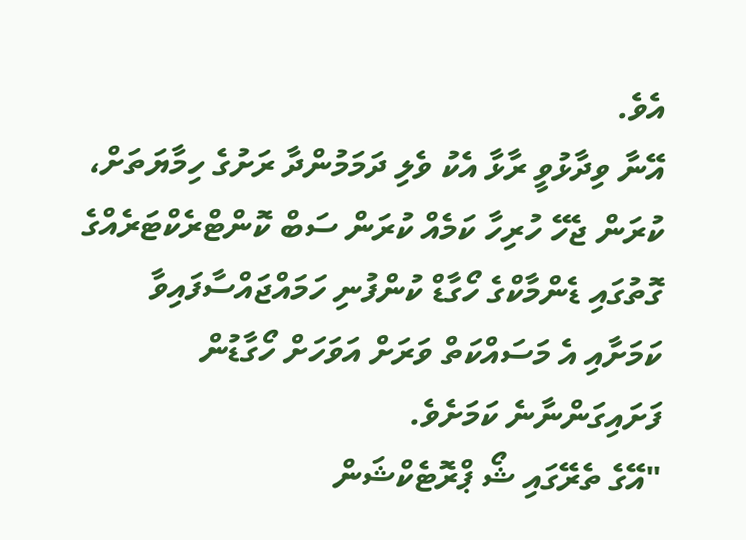އެވެ.
އޭނާ ވިދާޅުވީ ރާޅާ އެކު ވެލި ދަމަމުންދާ ރަށުގެ ހިމާޔަތަށް، ކުރަން ޖެހޭ ހުރިހާ ކަމެއް ކުރަން ސަބް ކޮންޓްރެކްޓަރެއްގެ ގޮތުގައި ޑެންމާކްގެ ހޯގާޑް ކުންފުނި ހަމައްޖައްސާފައިވާ ކަމަށާއި އެ މަސައްކަތް ވަރަށް އަވަހަށް ހޯގާޑުން ފަށައިގަންނާނެ ކަމަށެވެ.
"އޭގެ ތެރޭގައި ޝޯ ޕްރޮޓެކްޝަން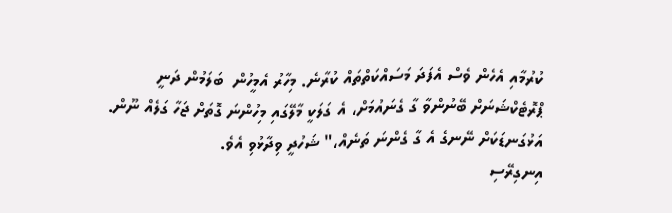ކުރުމާއި އެހެން ވެސް އެފަދަ މަސައްކަތްތައް ކުރާނެ. މިހާރު އެމީހުން  ބަލަމުން ދަނީ ޕްރޮޓެކްޝަނަށް ބޭނުންވާ ގާ ގެނައުމަށް، އެ ގަލަކީ މާލޭގައި މިހުންނަ ގޮތަށް ޖަހާ ގަލެއް ނޫން. އަޅުގަނޑަކަށް ނޭނގެ އެ ގާ ގެންނަ ތަނެއް،" ޝަހުދީ ވިދާޅުވި އެވެ.
އިނގިރޭސި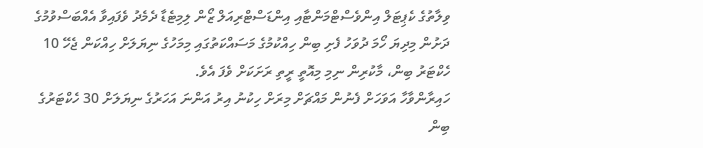ވިލާތުގެ ކެޕިޓަލް އިންވެސްޓްމަންޓާއި އިންޑަސްޓްރިއަލް ޒޯން ލިމިޓެޑާ ދެމެދު ވެފައިވާ އެއްބަސްވުމުގެ ދަށުން މިދިޔަ ހޯމަ ދުވަހު ފެށި ބިން ހިއްކުމުގެ މަސައްކަތުގައި މިމަހުގެ ނިޔަލަށް ހިއްކަން ޖެހޭ 10 ހެކްޓަރު ބިން، މާކުރިން ނިމި މިއޮތީ ރީތި ރަށަކަށް ވެފަ އެވެ.
ހައިރާންވާހާ އަވަހަށް ފެނުން މައްޗަށް މިރަށް ހިކުނު އިރު އަންނަ އަހަރުގެ ނިޔަލަށް 30 ހެކްޓަރުގެ ބިން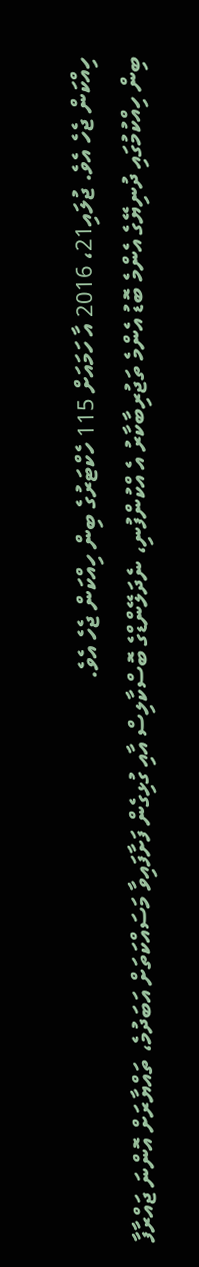ހިއްކަން ޖެހެ އެވެ. ޖުލައި21، 2016 އާ ހަމައަށް 115 ހެކްޓަރުގެ ބިން ހިއްކަން ޖެހެ އެވެ.
ބިން ހިއްކުމުގައި ދުނިޔޭގެ އެންމެ ބޮޑު އެންމެ ތަޖުރިބާކާރު އެ އްކުންފުނި، ނެދަލޭންޑްގެ ބޮސްކާލިސް އާއި ގުޅިގެން ފަށާފައިވާ މަސައްކަތަށް އަބަދުމެ، ތައްޔާރަށް އޮންނަ ޖައްރާފާ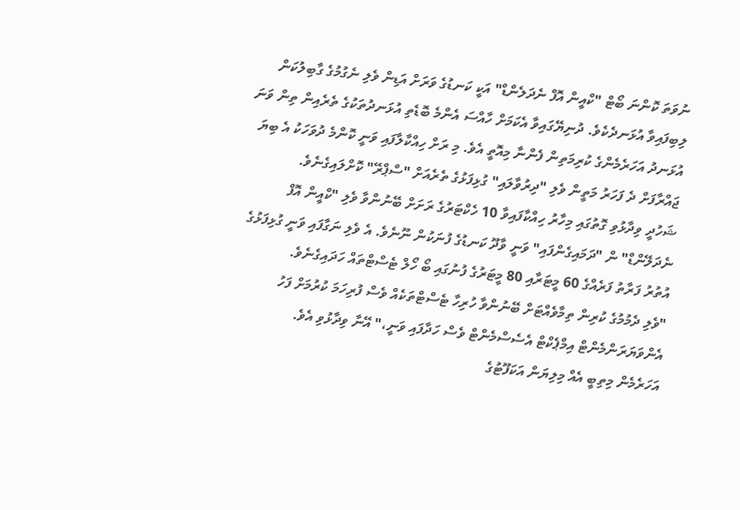ނުވަތަ ކޮންނަ ބޯޓް "ކްއީން އޮފް ނެދަލެންޑް" އަކީ ކަނޑުގެ ވަރަށް އަޑިން ވެލި ނެގުމުގެ ގާބިލުކަން ލިބިފައިވާ އުޅަނދެކެވެ. ދުނިޔޭގައިވާ އެކަމަށް ހާއްސަ އެންމެ ބޮޑެތި އުޅަނދުތަކުގެ ތެރެއިން ތިން ވަނަ އުޅަނދު އަހަރެމެންގެ ކުރިމަތިން ފެންނާ މިއޮތީ އެވެ. މި ރަށް ހިއްކާލާފައި ވަނީ ކޮންމެ ދުވަހަކު އެ ބިޔަ ޖައްރާފަށް ދެ ފަހަރު މަތީން ވެލި "ދިރުވާލައި" ގުޅިފަޅުގެ ތެރެއަށް "ސްޕްރޭ" ކޮށްލައިގެނެވެ.
ޝަހުދީ ވިދާޅުވި ގޮތުގައި މިހާރު ހިއްކާފައިވާ 10 ހެކްޓަރުގެ ރަށަށް ބޭނުންވާ ވެލި "ކްއީން އޮފް ނެދަލޭންޑް" ން "ދަމައިގެންފައި" ވަނީ ވާދޫ ކަނޑުގެ ފުނަކުން ނޫނެވެ. އެ ވެލި ނަގާފައި ވަނީ ގުޅިފަޅުގެ އުތުރު ފަރާތު ފަރެއްގެ 60 މީޓަރާއި 80 މީޓަރުގެ ފުނުގައި ބޯ ހޯލް ޓެސްޓްތައް ހަދައިގެނެވެ.
"ވެލި ދެމުމުގެ ކުރިން ތިމާވެއްޓަށް ބޭނުންވާ ހުރިހާ ޓެސްޓްތަކެއް ވެސް ފުރިހަމަ ކުރުމަށް ފަހު އެންވަޔަރަންމެންޓް އިމްޕެކްޓް އެސެސްމެންޓް ވެސް ހަދާފައި ވަނީ،" އޭނާ ވިދާޅުވި އެވެ.
އަހަރެމެން މިތިބީ އެއް މިލިޔަން އަކަފޫޓުގެ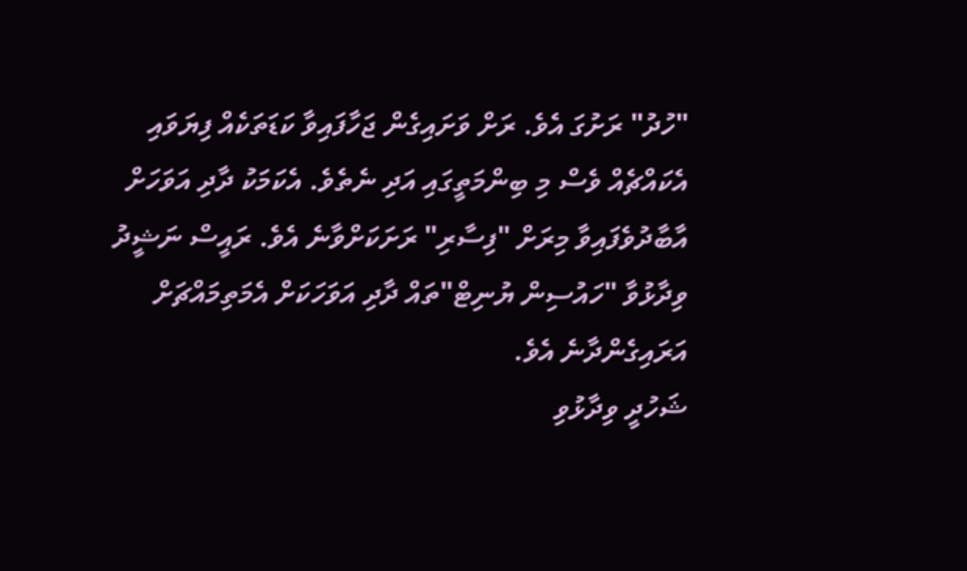"ހުދު" ރަށުގަ އެވެ. ރަށް ވަށައިގެން ޖަހާފައިވާ ކަޑަތަކެއް ފިޔަވައި އެކައްޗެއް ވެސް މި ބިންމަތީގައި އަދި ނެތެވެ. އެކަމަކު ދާދި އަވަހަށް އާބާދުވެފައިވާ މިރަށް "ފިސާރި" ރަށަކަށްވާނެ އެވެ. ރައީސް ނަޝީދު ވިދާޅުވާ "ހައުސިން ޔުނިޓް"ތައް ދާދި އަވަހަކަށް އެމަތިމައްޗަށް އަރައިގެންދާނެ އެވެ.
ޝަހުދީ ވިދާޅުވި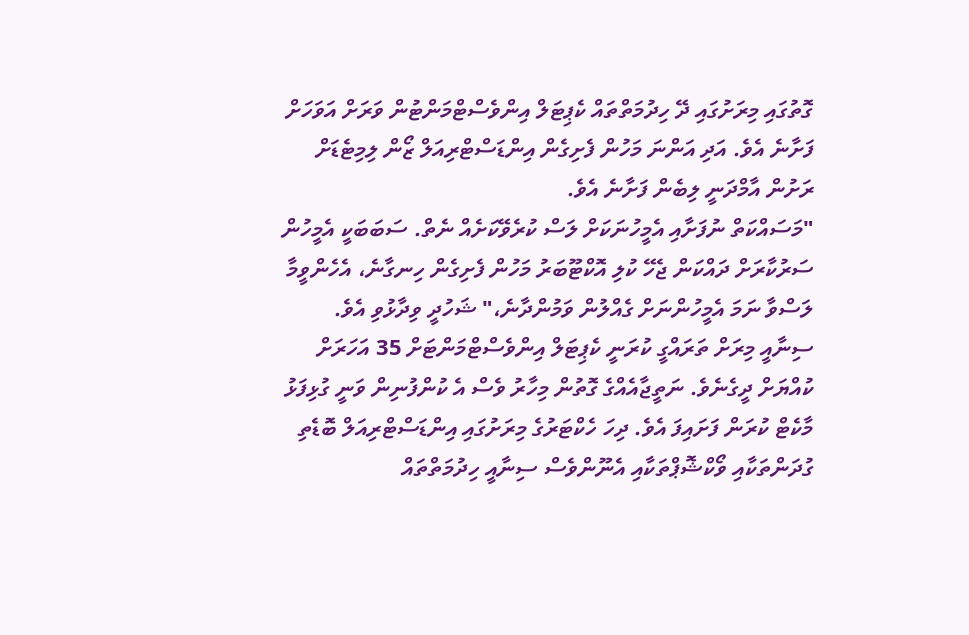ގޮތުގައި މިރަށުގައި ދޭ ހިދުމަތްތައް ކެޕިޓަލް އިންވެސްޓްމަންޓުން ވަރަށް އަވަހަށް ފަށާނެ އެވެ. އަދި އަންނަ މަހުން ފެށިގެން އިންޑަސްޓްރިއަލް ޒޯން ލިމިޓެޑަށް ރަށުން އާމްދަނީ ލިބެން ފަށާނެ އެވެ.
"މަސައްކަތް ނުފަށާއި އެމީހުނަކަށް ލަސް ކުރެވޭކަށެއް ނެތް. ސަބަބަކީ އެމީހުން ސަރުކާރަށް ދައްކަން ޖެހޭ ކުލި އޮކްޓޫބަރު މަހުން ފެށިގެން ހިނގާނެ، އެހެންވީމާ ލަސްވާ ނަމަ އެމީހުންނަށް ގެއްލުން ވަމުންދާނެ،" ޝަހުދީ ވިދާޅުވި އެވެ.
ސިނާއީ މިރަށް ތަރައްގީ ކުރަނީ ކެޕިޓަލް އިންވެސްޓްމަންޓަށް 35 އަހަރަށް ކުއްޔަށް ދީގެނެވެ. ނަތީޖާއެއްގެ ގޮތުން މިހާރު ވެސް އެ ކުންފުނިން ވަނީ ގުޅިފަޅު މާކެޓް ކުރަން ފަށައިފަ އެވެ. ދިހަ ހެކްޓަރުގެ މިރަށުގައި އިންޑަސްޓްރިއަލް ބޮޑެތި ގުދަންތަކާއި ވޯކްޝޮޕްތަކާއި އެނޫންވެސް ސިނާއީ ހިދުމަތްތައް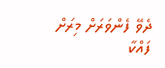ދެވޭ ފެންވަރަށް މިރަށް ފައްކާ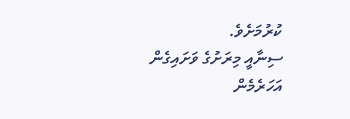ކުރުމަށެވެ.
ސިނާއީ މިރަށުގެ ވަށައިގެން އަހަރެމެން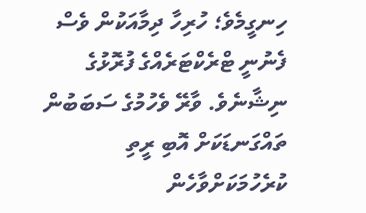ހިނގީމެވެ؛ ހުރިހާ ދިމާއަކުން ވެސް ފެނުނީ ޓްރެކްޓަރެއްގެ ފުރޮޅުގެ ނިޝާނެވެ. ވާރޭ ވެހުމުގެ ސަބަބުން ތައްގަނޑަކަށް އޮބި ރީތި ކުރެހުމަކަށްވާހެން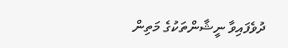ދުވެފައިވާ ނީޝާންތަކުގެ މަތިން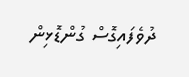ދުވެފައިގޮސް ގުންޑޮޅިން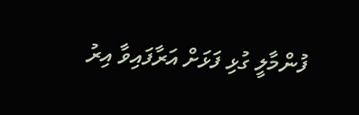ފުންމާލީ ގުޅި ފަޅަށް އަރާފައިވާ އިރު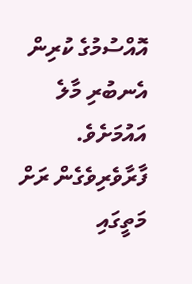އޮއްސުމުގެ ކުރިން އެނބުރި މާލެ އައުމަށެވެ. ފާރާވެރިވެގެން ރަށް މަތީގައި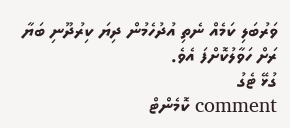ވަރުބަލި ކަމެއް ނެތި އުދުހެމުން ދިޔަ ކިރުދޫނި ބަޔާ ރަށް ހަވާލުކޮށްފަ އެވެ.
ގުޅޭ ޓެގު
comment ކޮމެންޓް